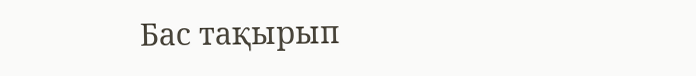Бас тақырып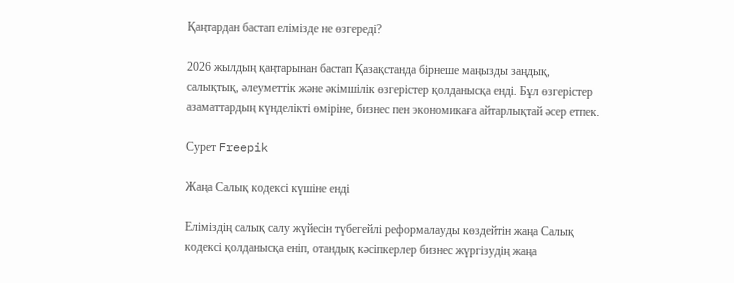Қаңтардан бастап елімізде не өзгереді?

2026 жылдың қаңтарынан бастап Қазақстанда бірнеше маңызды заңдық, салықтық, әлеуметтік және әкімшілік өзгерістер қолданысқа енді. Бұл өзгерістер азаматтардың күнделікті өміріне, бизнес пен экономикаға айтарлықтай әсер етпек.

Сурет Freepik

Жаңа Салық кодексі күшіне енді

Еліміздің салық салу жүйесін түбегейлі реформалауды көздейтін жаңа Салық кодексі қолданысқа еніп, отандық кәсіпкерлер бизнес жүргізудің жаңа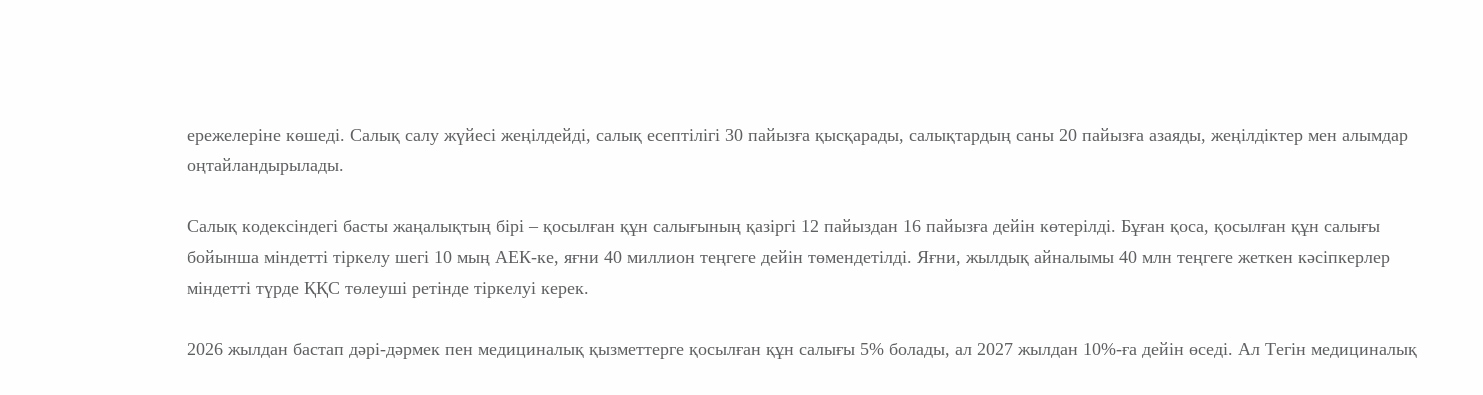ережелеріне көшеді. Салық салу жүйесі жеңілдейді, салық есептілігі 30 пайызға қысқарады, салықтардың саны 20 пайызға азаяды, жеңілдіктер мен алымдар оңтайландырылады.

Салық кодексіндегі басты жаңалықтың бірі – қосылған құн салығының қазіргі 12 пайыздан 16 пайызға дейін көтерілді. Бұған қоса, қосылған құн салығы бойынша міндетті тіркелу шегі 10 мың АЕК-ке, яғни 40 миллион теңгеге дейін төмендетілді. Яғни, жылдық айналымы 40 млн теңгеге жеткен кәсіпкерлер міндетті түрде ҚҚС төлеуші ретінде тіркелуі керек.

2026 жылдан бастап дәрі-дәрмек пен медициналық қызметтерге қосылған құн салығы 5% болады, ал 2027 жылдан 10%-ға дейін өседі. Ал Тегін медициналық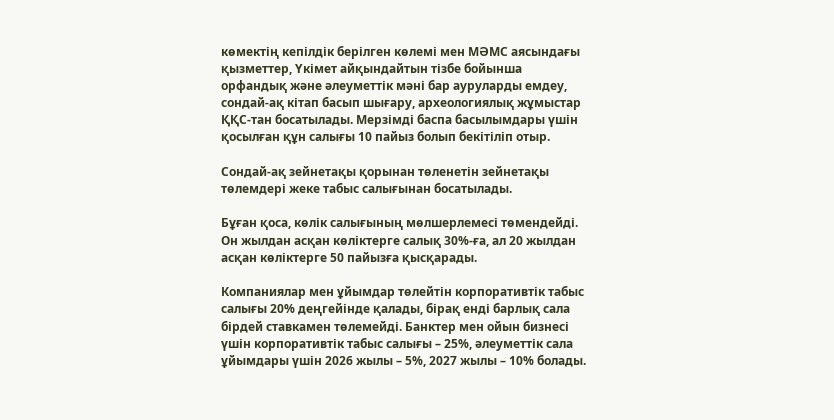көмектің кепілдік берілген көлемі мен МӘМС аясындағы қызметтер, Үкімет айқындайтын тізбе бойынша орфандық және әлеуметтік мәні бар ауруларды емдеу, сондай-ақ кітап басып шығару, археологиялық жұмыстар ҚҚС-тан босатылады. Мерзімді баспа басылымдары үшін қосылған құн салығы 10 пайыз болып бекітіліп отыр.

Сондай-ақ зейнетақы қорынан төленетін зейнетақы төлемдері жеке табыс салығынан босатылады.

Бұған қоса, көлік салығының мөлшерлемесі төмендейді. Он жылдан асқан көліктерге салық 30%-ға, ал 20 жылдан асқан көліктерге 50 пайызға қысқарады.

Компаниялар мен ұйымдар төлейтін корпоративтік табыс салығы 20% деңгейінде қалады, бірақ енді барлық сала бірдей ставкамен төлемейді. Банктер мен ойын бизнесі үшін корпоративтік табыс салығы – 25%, әлеуметтік сала ұйымдары үшін 2026 жылы – 5%, 2027 жылы – 10% болады.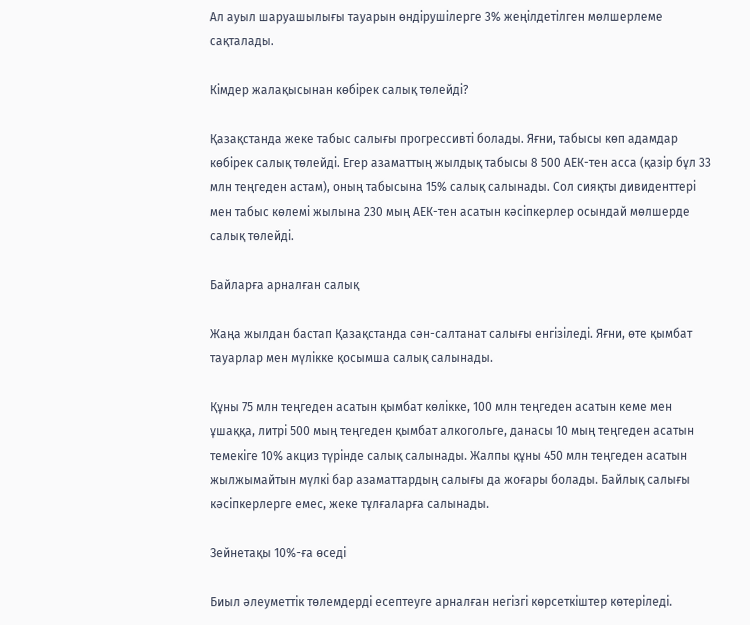Ал ауыл шаруашылығы тауарын өндірушілерге 3% жеңілдетілген мөлшерлеме сақталады.

Кімдер жалақысынан көбірек салық төлейді?

Қазақстанда жеке табыс салығы прогрессивті болады. Яғни, табысы көп адамдар көбірек салық төлейді. Егер азаматтың жылдық табысы 8 500 АЕК-тен асса (қазір бұл 33 млн теңгеден астам), оның табысына 15% салық салынады. Сол сияқты дивиденттері мен табыс көлемі жылына 230 мың АЕК-тен асатын кәсіпкерлер осындай мөлшерде салық төлейді.

Байларға арналған салық

Жаңа жылдан бастап Қазақстанда сән-салтанат салығы енгізіледі. Яғни, өте қымбат тауарлар мен мүлікке қосымша салық салынады.

Құны 75 млн теңгеден асатын қымбат көлікке, 100 млн теңгеден асатын кеме мен ұшаққа, литрі 500 мың теңгеден қымбат алкогольге, данасы 10 мың теңгеден асатын темекіге 10% акциз түрінде салық салынады. Жалпы құны 450 млн теңгеден асатын жылжымайтын мүлкі бар азаматтардың салығы да жоғары болады. Байлық салығы кәсіпкерлерге емес, жеке тұлғаларға салынады.

Зейнетақы 10%-ға өседі

Биыл әлеуметтік төлемдерді есептеуге арналған негізгі көрсеткіштер көтеріледі.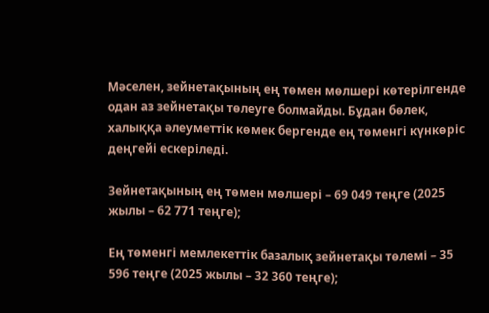Мәселен, зейнетақының ең төмен мөлшері көтерілгенде одан аз зейнетақы төлеуге болмайды. Бұдан бөлек, халыққа әлеуметтік көмек бергенде ең төменгі күнкөріс деңгейі ескеріледі.

Зейнетақының ең төмен мөлшері – 69 049 теңге (2025 жылы – 62 771 теңге);

Ең төменгі мемлекеттік базалық зейнетақы төлемі – 35 596 теңге (2025 жылы – 32 360 теңге);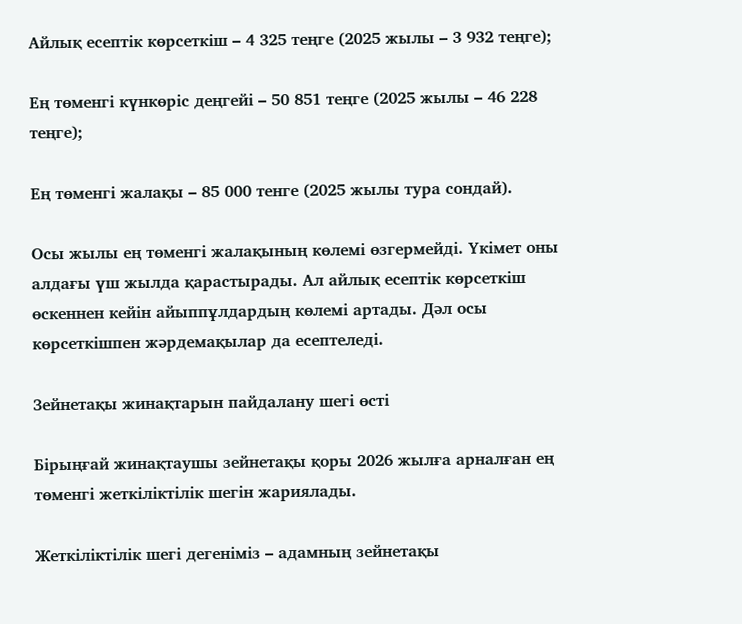Айлық есептік көрсеткіш – 4 325 теңге (2025 жылы – 3 932 теңге);

Ең төменгі күнкөріс деңгейі – 50 851 теңге (2025 жылы – 46 228 теңге);

Ең төменгі жалақы – 85 000 тенге (2025 жылы тура сондай).

Осы жылы ең төменгі жалақының көлемі өзгермейді. Үкімет оны алдағы үш жылда қарастырады. Ал айлық есептік көрсеткіш өскеннен кейін айыппұлдардың көлемі артады. Дәл осы көрсеткішпен жәрдемақылар да есептеледі.

Зейнетақы жинақтарын пайдалану шегі өсті

Бірыңғай жинақтаушы зейнетақы қоры 2026 жылға арналған ең төменгі жеткіліктілік шегін жариялады.

Жеткіліктілік шегі дегеніміз – адамның зейнетақы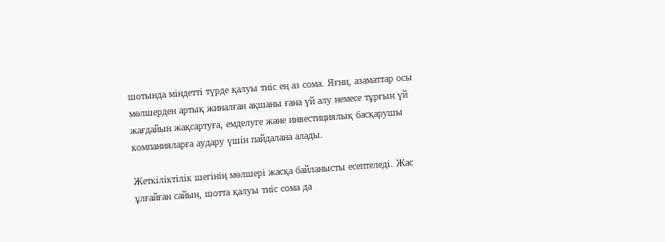шотында міндетті түрде қалуы тиіс ең аз сома. Яғни, азаматтар осы мөлшерден артық жиналған ақшаны ғана үй алу немесе тұрғын үй жағдайын жақсартуға, емделуге және инвестициялық басқарушы компанияларға аудару үшін пайдалана алады.

Жеткіліктілік шегінің мөлшері жасқа байланысты есептеледі. Жас ұлғайған сайын, шотта қалуы тиіс сома да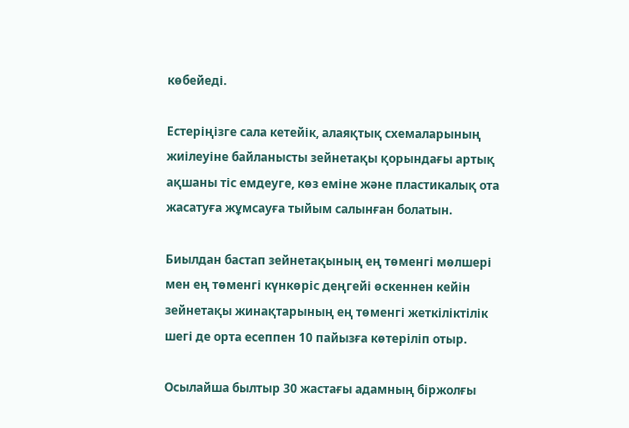көбейеді.

Естеріңізге сала кетейік, алаяқтық схемаларының жиілеуіне байланысты зейнетақы қорындағы артық ақшаны тіс емдеуге, көз еміне және пластикалық ота жасатуға жұмсауға тыйым салынған болатын.

Биылдан бастап зейнетақының ең төменгі мөлшері мен ең төменгі күнкөріс деңгейі өскеннен кейін зейнетақы жинақтарының ең төменгі жеткіліктілік шегі де орта есеппен 10 пайызға көтеріліп отыр.

Осылайша былтыр 30 жастағы адамның біржолғы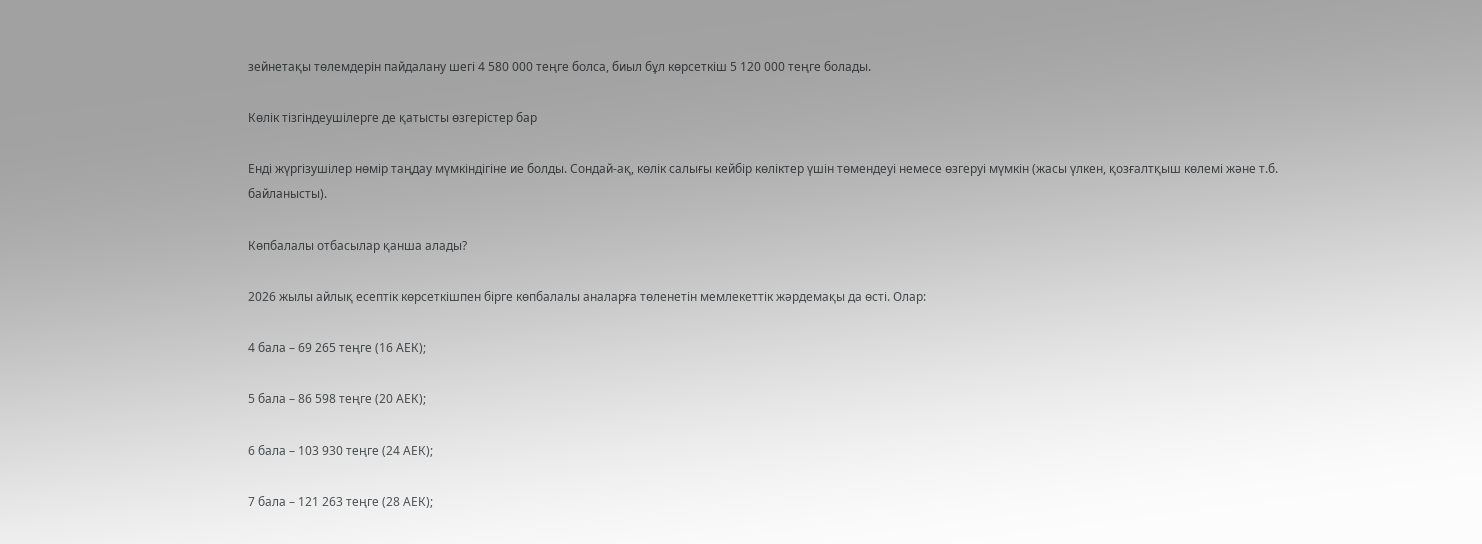зейнетақы төлемдерін пайдалану шегі 4 580 000 теңге болса, биыл бұл көрсеткіш 5 120 000 теңге болады.

Көлік тізгіндеушілерге де қатысты өзгерістер бар

Енді жүргізушілер нөмір таңдау мүмкіндігіне ие болды. Сондай-ақ, көлік салығы кейбір көліктер үшін төмендеуі немесе өзгеруі мүмкін (жасы үлкен, қозғалтқыш көлемі және т.б. байланысты).

Көпбалалы отбасылар қанша алады?

2026 жылы айлық есептік көрсеткішпен бірге көпбалалы аналарға төленетін мемлекеттік жәрдемақы да өсті. Олар:

4 бала – 69 265 теңге (16 АЕК);

5 бала – 86 598 теңге (20 АЕК);

6 бала – 103 930 теңге (24 АЕК);

7 бала – 121 263 теңге (28 АЕК);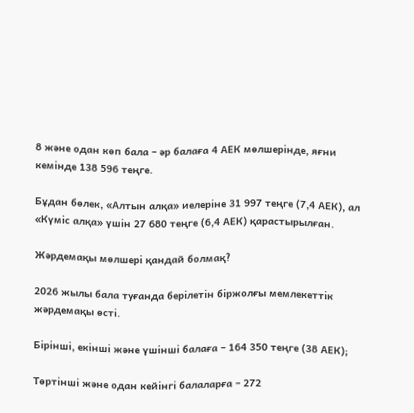8 және одан көп бала – әр балаға 4 АЕК мөлшерінде, яғни кемінде 138 596 теңге.

Бұдан бөлек, «Алтын алқа» иелеріне 31 997 теңге (7,4 АЕК), ал «Күміс алқа» үшін 27 680 теңге (6,4 АЕК) қарастырылған.

Жәрдемақы мөлшері қандай болмақ?

2026 жылы бала туғанда берілетін біржолғы мемлекеттік жәрдемақы өсті.

Бірінші, екінші және үшінші балаға – 164 350 теңге (38 АЕК);

Төртінші және одан кейінгі балаларға – 272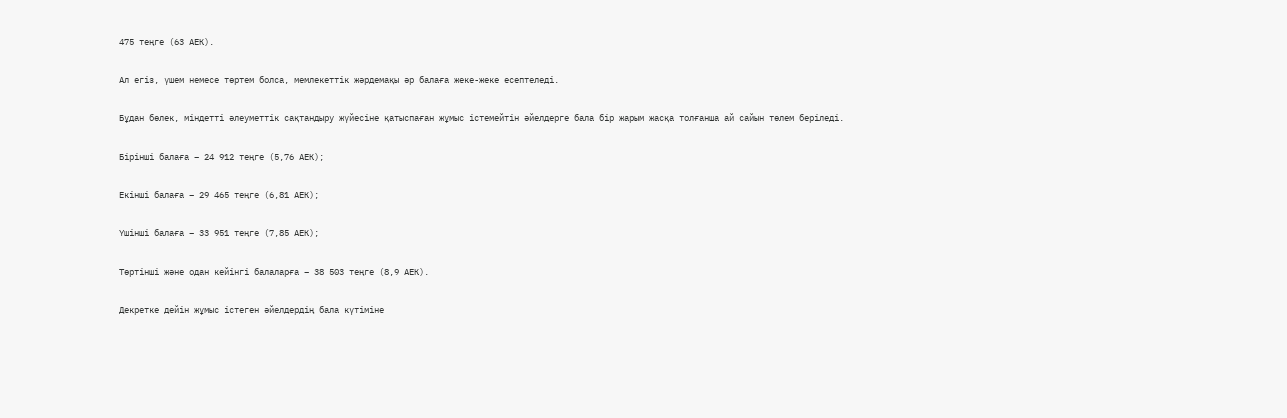475 теңге (63 АЕК).

Ал егіз, үшем немесе төртем болса, мемлекеттік жәрдемақы әр балаға жеке-жеке есептеледі.

Бұдан бөлек, міндетті әлеуметтік сақтандыру жүйесіне қатыспаған жұмыс істемейтін әйелдерге бала бiр жарым жасқа толғанша ай сайын төлем беріледі.

Бірінші балаға – 24 912 теңге (5,76 АЕК);

Екінші балаға – 29 465 теңге (6,81 АЕК);

Үшінші балаға – 33 951 теңге (7,85 АЕК);

Төртінші және одан кейінгі балаларға – 38 503 теңге (8,9 АЕК).

Декретке дейін жұмыс істеген әйелдердің бала күтіміне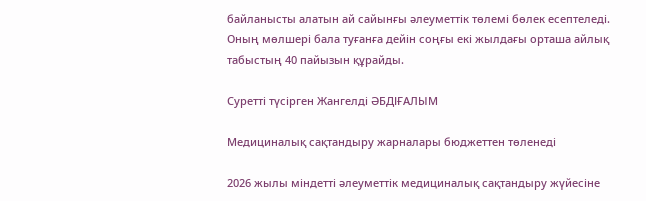байланысты алатын ай сайынғы әлеуметтік төлемі бөлек есептеледі. Оның мөлшері бала туғанға дейін соңғы екі жылдағы орташа айлық табыстың 40 пайызын құрайды.

Суретті түсірген Жангелді ӘБДІҒАЛЫМ

Медициналық сақтандыру жарналары бюджеттен төленеді

2026 жылы міндетті әлеуметтік медициналық сақтандыру жүйесіне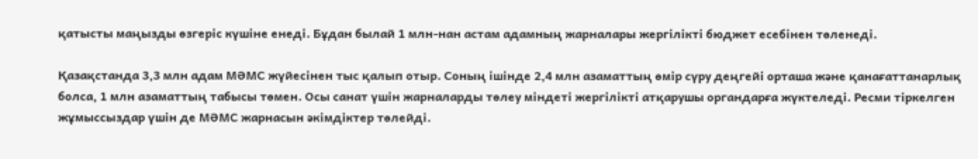қатысты маңызды өзгеріс күшіне енеді. Бұдан былай 1 млн-нан астам адамның жарналары жергілікті бюджет есебінен төленеді.

Қазақстанда 3,3 млн адам МӘМС жүйесінен тыс қалып отыр. Соның ішінде 2,4 млн азаматтың өмір сүру деңгейі орташа және қанағаттанарлық болса, 1 млн азаматтың табысы төмен. Осы санат үшін жарналарды төлеу міндеті жергілікті атқарушы органдарға жүктеледі. Ресми тіркелген жұмыссыздар үшін де МӘМС жарнасын әкімдіктер төлейді.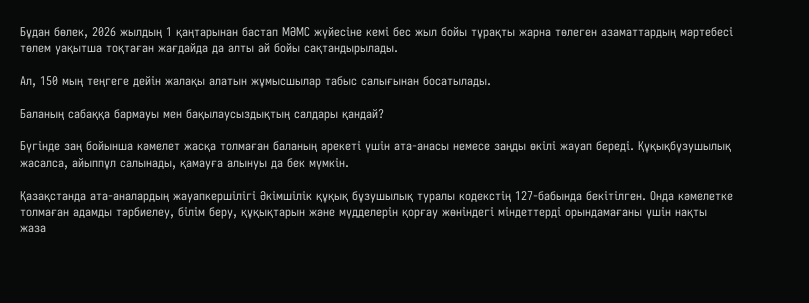Бұдан бөлек, 2026 жылдың 1 қаңтарынан бастап МӘМС жүйесіне кемі бес жыл бойы тұрақты жарна төлеген азаматтардың мәртебесі төлем уақытша тоқтаған жағдайда да алты ай бойы сақтандырылады.

Ал, 150 мың теңгеге дейін жалақы алатын жұмысшылар табыс салығынан босатылады.

Баланың сабаққа бармауы мен бақылаусыздықтың салдары қандай?

Бүгінде заң бойынша кәмелет жасқа толмаған баланың әрекеті үшін ата-анасы немесе заңды өкілі жауап береді. Құқықбұзушылық жасалса, айыппұл салынады, қамауға алынуы да бек мүмкін.

Қазақстанда ата-аналардың жауапкершілігі Әкімшілік құқық бұзушылық туралы кодекстің 127-бабында бекітілген. Онда кәмелетке толмаған адамды тәрбиелеу, білім беру, құқықтарын және мүдделерін қорғау жөніндегі міндеттерді орындамағаны үшін нақты жаза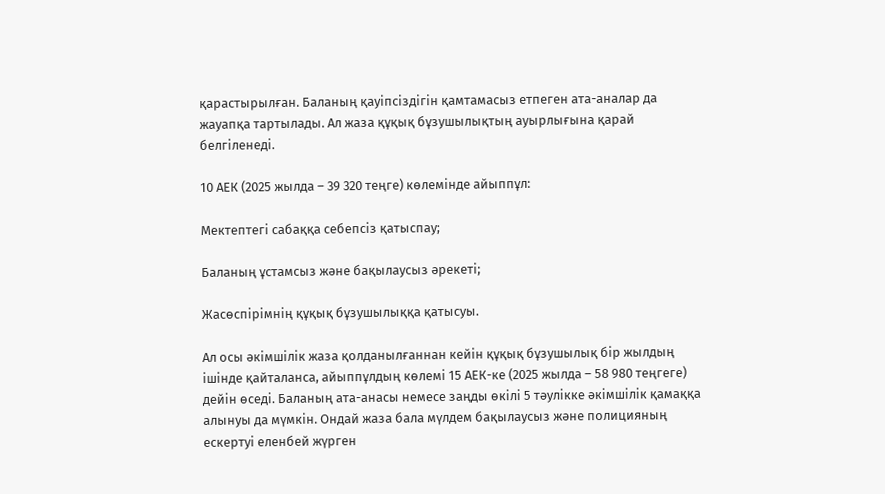қарастырылған. Баланың қауіпсіздігін қамтамасыз етпеген ата-аналар да жауапқа тартылады. Ал жаза құқық бұзушылықтың ауырлығына қарай белгіленеді.

10 АЕК (2025 жылда – 39 320 теңге) көлемінде айыппұл:

Мектептегі сабаққа себепсіз қатыспау;

Баланың ұстамсыз және бақылаусыз әрекеті;

Жасөспірімнің құқық бұзушылыққа қатысуы.

Ал осы әкімшілік жаза қолданылғаннан кейін құқық бұзушылық бір жылдың ішінде қайталанса, айыппұлдың көлемі 15 АЕК-ке (2025 жылда – 58 980 теңгеге) дейін өседі. Баланың ата-анасы немесе заңды өкілі 5 тәулікке әкімшілік қамаққа алынуы да мүмкін. Ондай жаза бала мүлдем бақылаусыз және полицияның ескертуі еленбей жүрген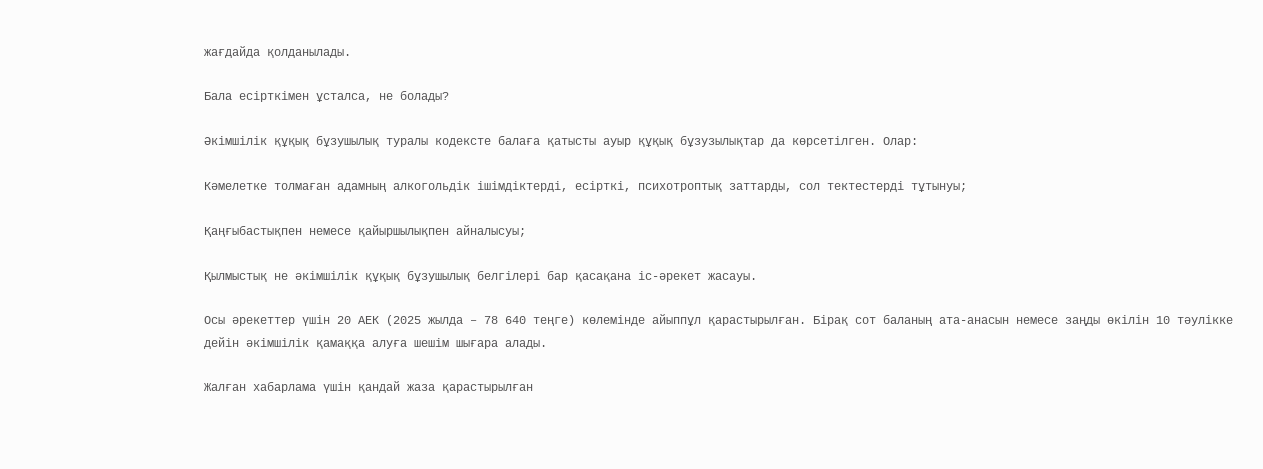жағдайда қолданылады.

Бала есірткімен ұсталса, не болады?

Әкімшілік құқық бұзушылық туралы кодексте балаға қатысты ауыр құқық бұзузылықтар да көрсетілген. Олар:

Кәмелетке толмаған адамның алкогольдік ішімдіктерді, есірткі, психотроптық заттарды, сол тектестерді тұтынуы;

Қаңғыбастықпен немесе қайыршылықпен айналысуы;

Қылмыстық не әкімшілік құқық бұзушылық белгілері бар қасақана іс-әрекет жасауы.

Осы әрекеттер үшін 20 АЕК (2025 жылда – 78 640 теңге) көлемінде айыппұл қарастырылған. Бірақ сот баланың ата-анасын немесе заңды өкілін 10 тәулікке дейін әкімшілік қамаққа алуға шешім шығара алады.

Жалған хабарлама үшін қандай жаза қарастырылған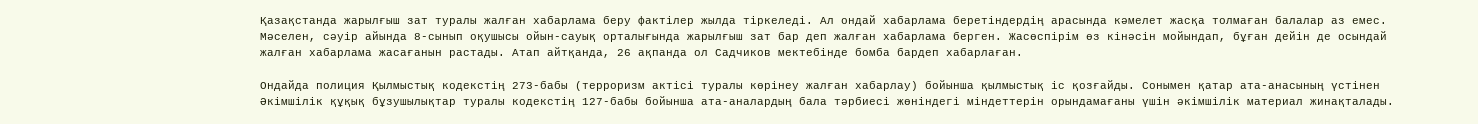Қазақстанда жарылғыш зат туралы жалған хабарлама беру фактілер жылда тіркеледі. Ал ондай хабарлама беретіндердің арасында кәмелет жасқа толмаған балалар аз емес. Мәселен, сәуір айында 8-сынып оқушысы ойын-сауық орталығында жарылғыш зат бар деп жалған хабарлама берген. Жасөспірім өз кінәсін мойындап, бұған дейін де осындай жалған хабарлама жасағанын растады. Атап айтқанда, 26 ақпанда ол Садчиков мектебінде бомба бардеп хабарлаған.

Ондайда полиция Қылмыстық кодекстің 273-бабы (терроризм актiсi туралы көрiнеу жалған хабарлау) бойынша қылмыстық іс қозғайды. Сонымен қатар ата-анасының үстінен Әкімшілік құқық бұзушылықтар туралы кодекстің 127-бабы бойынша ата-аналардың бала тәрбиесі жөніндегі міндеттерін орындамағаны үшін әкімшілік материал жинақталады.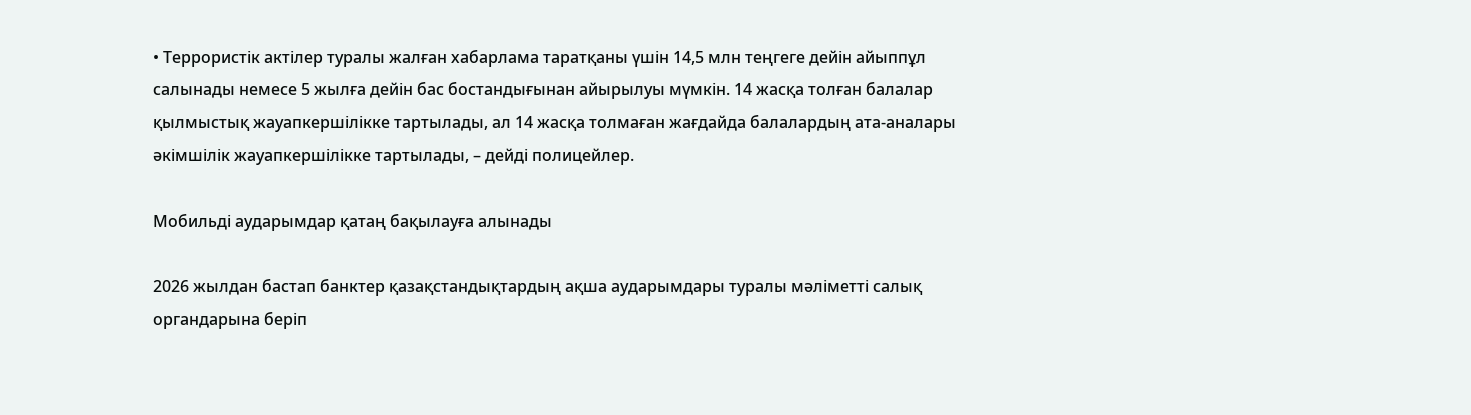• Террористік актілер туралы жалған хабарлама таратқаны үшін 14,5 млн теңгеге дейін айыппұл салынады немесе 5 жылға дейін бас бостандығынан айырылуы мүмкін. 14 жасқа толған балалар қылмыстық жауапкершілікке тартылады, ал 14 жасқа толмаған жағдайда балалардың ата-аналары әкімшілік жауапкершілікке тартылады, – дейді полицейлер.

Мобильді аударымдар қатаң бақылауға алынады

2026 жылдан бастап банктер қазақстандықтардың ақша аударымдары туралы мәліметті салық органдарына беріп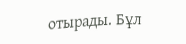отырады. Бұл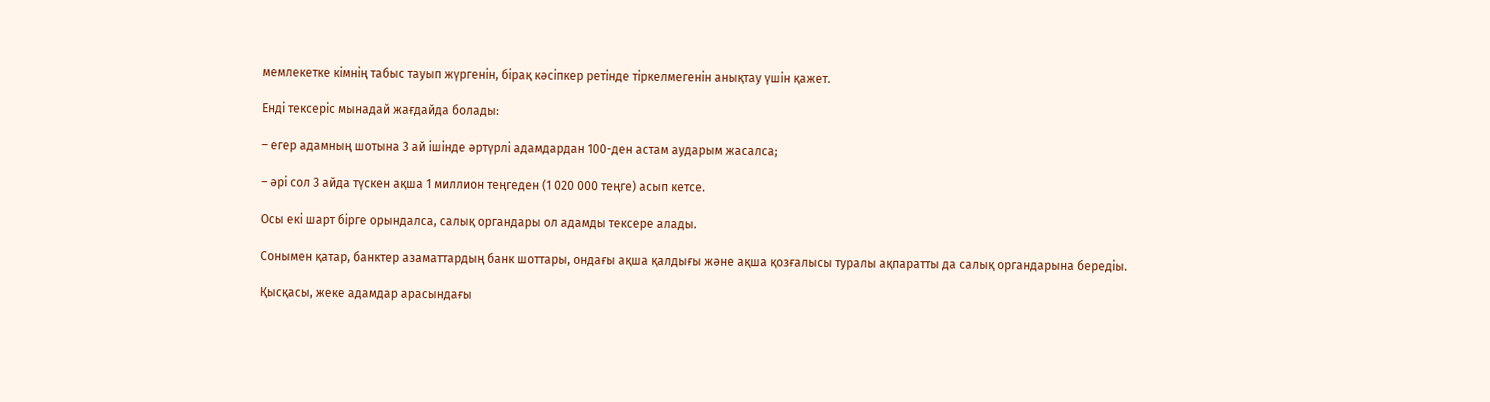мемлекетке кімнің табыс тауып жүргенін, бірақ кәсіпкер ретінде тіркелмегенін анықтау үшін қажет.

Енді тексеріс мынадай жағдайда болады:

– егер адамның шотына 3 ай ішінде әртүрлі адамдардан 100-ден астам аударым жасалса;

– әрі сол 3 айда түскен ақша 1 миллион теңгеден (1 020 000 теңге) асып кетсе.

Осы екі шарт бірге орындалса, салық органдары ол адамды тексере алады.

Сонымен қатар, банктер азаматтардың банк шоттары, ондағы ақша қалдығы және ақша қозғалысы туралы ақпаратты да салық органдарына бередіы.

Қысқасы, жеке адамдар арасындағы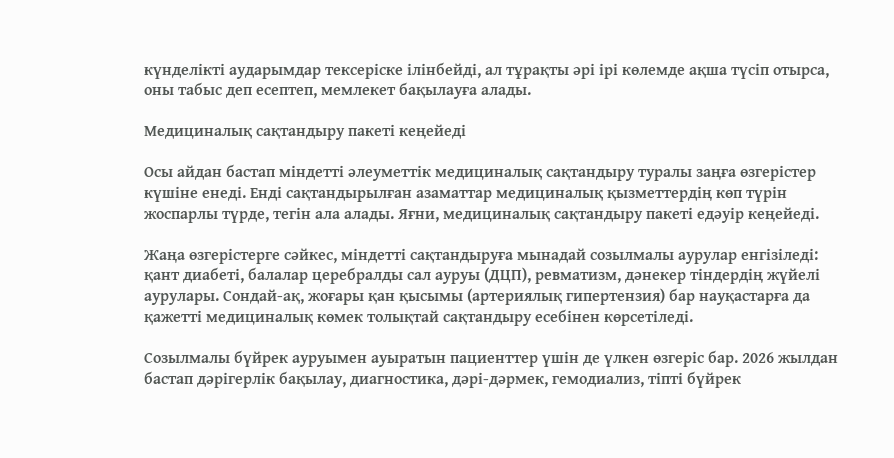күнделікті аударымдар тексеріске ілінбейді, ал тұрақты әрі ірі көлемде ақша түсіп отырса, оны табыс деп есептеп, мемлекет бақылауға алады.

Медициналық сақтандыру пакеті кеңейеді

Осы айдан бастап міндетті әлеуметтік медициналық сақтандыру туралы заңға өзгерістер күшіне енеді. Енді сақтандырылған азаматтар медициналық қызметтердің көп түрін жоспарлы түрде, тегін ала алады. Яғни, медициналық сақтандыру пакеті едәуір кеңейеді.

Жаңа өзгерістерге сәйкес, міндетті сақтандыруға мынадай созылмалы аурулар енгізіледі: қант диабеті, балалар церебралды сал ауруы (ДЦП), ревматизм, дәнекер тіндердің жүйелі аурулары. Сондай-ақ, жоғары қан қысымы (артериялық гипертензия) бар науқастарға да қажетті медициналық көмек толықтай сақтандыру есебінен көрсетіледі.

Созылмалы бүйрек ауруымен ауыратын пациенттер үшін де үлкен өзгеріс бар. 2026 жылдан бастап дәрігерлік бақылау, диагностика, дәрі-дәрмек, гемодиализ, тіпті бүйрек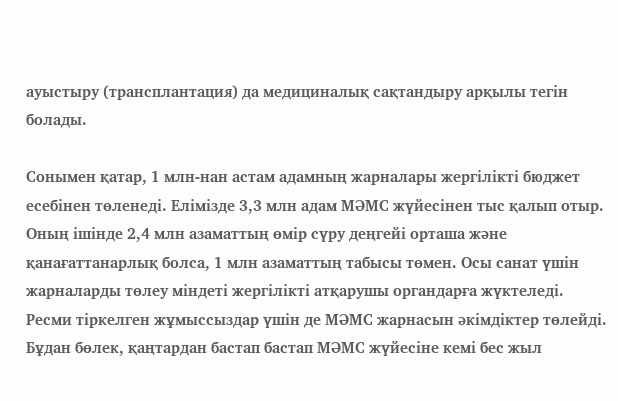ауыстыру (трансплантация) да медициналық сақтандыру арқылы тегін болады.

Сонымен қатар, 1 млн-нан астам адамның жарналары жергілікті бюджет есебінен төленеді. Елімізде 3,3 млн адам МӘМС жүйесінен тыс қалып отыр. Оның ішінде 2,4 млн азаматтың өмір сүру деңгейі орташа және қанағаттанарлық болса, 1 млн азаматтың табысы төмен. Осы санат үшін жарналарды төлеу міндеті жергілікті атқарушы органдарға жүктеледі. Ресми тіркелген жұмыссыздар үшін де МӘМС жарнасын әкімдіктер төлейді. Бұдан бөлек, қаңтардан бастап бастап МӘМС жүйесіне кемі бес жыл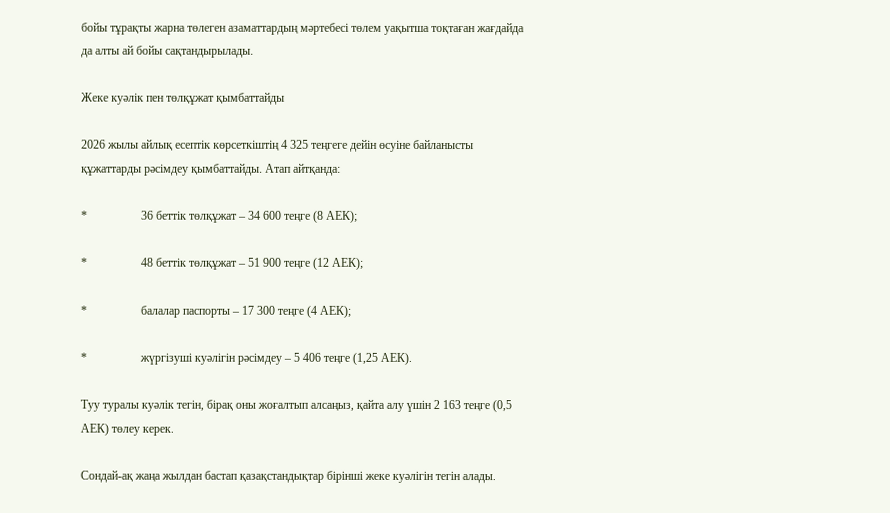бойы тұрақты жарна төлеген азаматтардың мәртебесі төлем уақытша тоқтаған жағдайда да алты ай бойы сақтандырылады.

Жеке куәлік пен төлқұжат қымбаттайды

2026 жылы айлық есептік көрсеткіштің 4 325 теңгеге дейін өсуіне байланысты құжаттарды рәсімдеу қымбаттайды. Атап айтқанда:

*                  36 беттік төлқұжат – 34 600 теңге (8 АЕК);

*                  48 беттік төлқұжат – 51 900 теңге (12 АЕК);

*                  балалар паспорты – 17 300 теңге (4 АЕК);

*                  жүргізуші куәлігін рәсімдеу – 5 406 теңге (1,25 АЕК).

Туу туралы куәлік тегін, бірақ оны жоғалтып алсаңыз, қайта алу үшін 2 163 теңге (0,5 АЕК) төлеу керек.

Сондай-ақ жаңа жылдан бастап қазақстандықтар бірінші жеке куәлігін тегін алады.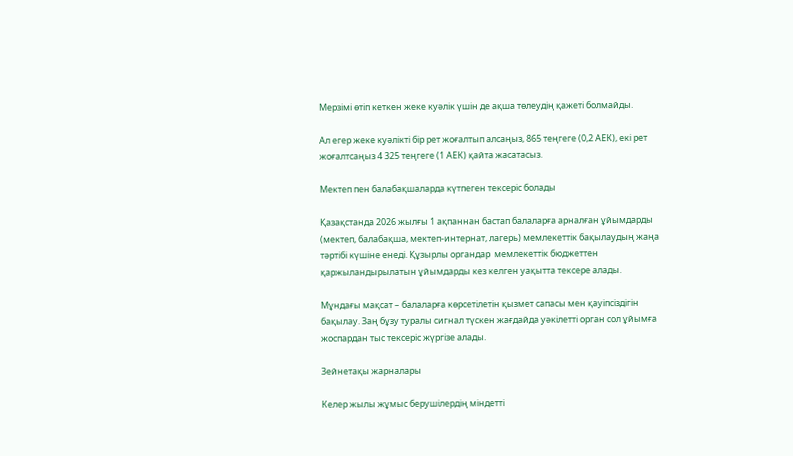Мерзімі өтіп кеткен жеке куәлік үшін де ақша төлеудің қажеті болмайды.

Ал егер жеке куәлікті бір рет жоғалтып алсаңыз, 865 теңгеге (0,2 АЕК), екі рет жоғалтсаңыз 4 325 теңгеге (1 АЕК) қайта жасатасыз.

Мектеп пен балабақшаларда күтпеген тексеріс болады

Қазақстанда 2026 жылғы 1 ақпаннан бастап балаларға арналған ұйымдарды (мектеп, балабақша, мектеп-интернат, лагерь) мемлекеттік бақылаудың жаңа тәртібі күшіне енеді. Құзырлы органдар  мемлекеттік бюджеттен қаржыландырылатын ұйымдарды кез келген уақытта тексере алады.

Мұндағы мақсат – балаларға көрсетілетін қызмет сапасы мен қауіпсіздігін бақылау. Заң бұзу туралы сигнал түскен жағдайда уәкілетті орган сол ұйымға жоспардан тыс тексеріс жүргізе алады.

Зейнетақы жарналары

Келер жылы жұмыс берушілердің міндетті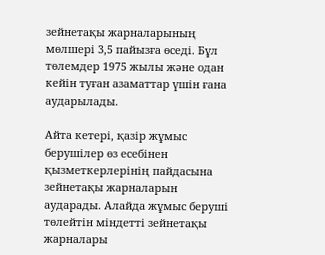зейнетақы жарналарының мөлшері 3,5 пайызға өседі. Бұл төлемдер 1975 жылы және одан кейін туған азаматтар үшін ғана аударылады.

Айта кетері, қазір жұмыс берушілер өз есебінен қызметкерлерінің пайдасына зейнетақы жарналарын аударады. Алайда жұмыс беруші төлейтін міндетті зейнетақы жарналары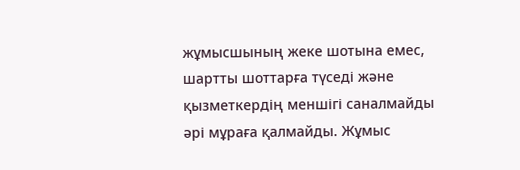жұмысшының жеке шотына емес, шартты шоттарға түседі және қызметкердің меншігі саналмайды әрі мұраға қалмайды. Жұмыс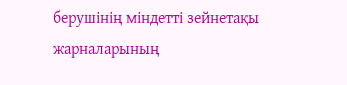берушінің міндетті зейнетақы жарналарының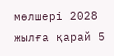мөлшері 2028 жылға қарай 5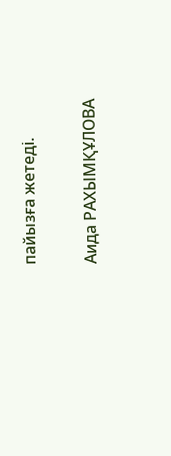пайызға жетеді.

Аида РАХЫМҚҰЛОВА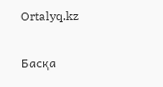Ortalyq.kz

Басқа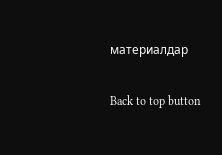материалдар

Back to top button